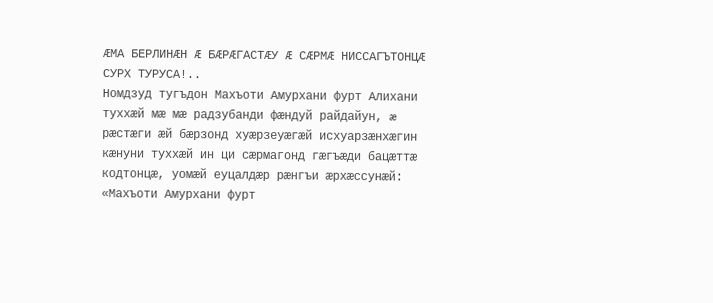ÆМА БЕРЛИНÆН Æ БÆРÆГАСТÆУ Æ СÆРМÆ НИССАГЪТОНЦÆ СУРХ ТУРУСА!..
Номдзуд тугъдон Махъоти Амурхани фурт Алихани туххæй мæ мæ радзубанди фæндуй райдайун, æ рæстæги æй бæрзонд хуæрзеуæгæй исхуарзæнхæгин кæнуни туххæй ин ци сæрмагонд гæгъæди бацæттæ кодтонцæ, уомæй еуцалдæр рæнгъи æрхæссунæй:
«Махъоти Амурхани фурт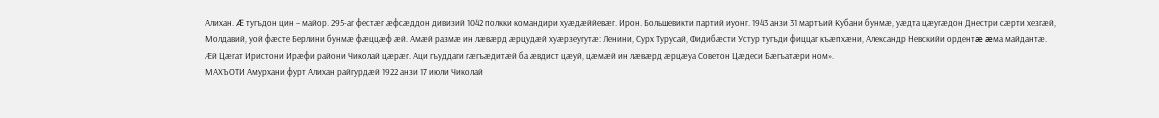Алихан. Æ тугъдон цин – майор. 295-аг фестæг æфсæддон дивизий 1042 полкки командири хуæдæййевæг. Ирон. Большевикти партий иуонг. 1943 анзи 31 мартъий Кубани бунмæ, уæдта цæугæдон Днестри сæрти хезгæй, Молдавий, уой фæсте Берлини бунмæ фæццæф æй. Амæй размæ ин лæвæрд æрцудæй хуæрзеугутæ: Ленини, Сурх Турусай, Фидибæсти Устур тугъди фиццаг къæпхæни, Александр Невскийи ордентæ æма майдантæ. Æй Цæгат Иристони Ирæфи райони Чиколай цæрæг. Аци гъуддаги гæгъæдитæй ба æвдист цæуй, цæмæй ин лæвæрд æрцæуа Советон Цæдеси Бæгъатæри ном».
МАХЪОТИ Амурхани фурт Алихан райгурдæй 1922 анзи 17 июли Чиколай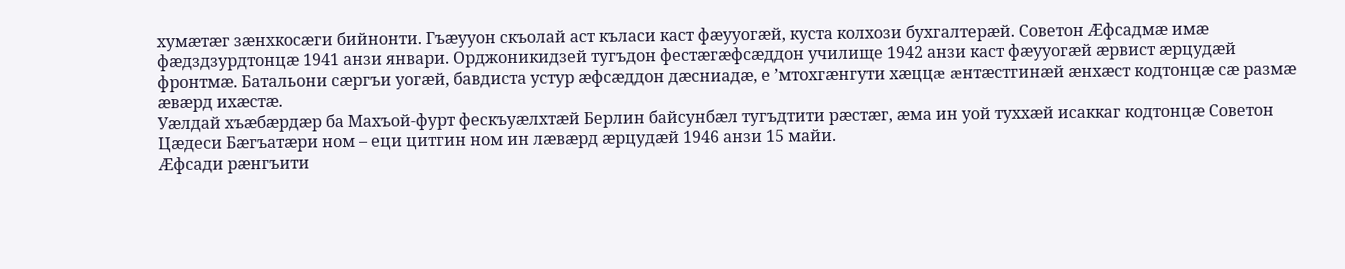хумæтæг зæнхкосæги бийнонти. Гъæууон скъолай аст къласи каст фæууогæй, куста колхози бухгалтерæй. Советон Æфсадмæ имæ фæдздзурдтонцæ 1941 анзи январи. Орджоникидзей тугъдон фестæгæфсæддон училище 1942 анзи каст фæууогæй æрвист æрцудæй фронтмæ. Батальони сæргъи уогæй, бавдиста устур æфсæддон дæсниадæ, е ’мтохгæнгути хæццæ æнтæстгинæй æнхæст кодтонцæ сæ размæ æвæрд ихæстæ.
Уæлдай хъæбæрдæр ба Махъой-фурт фескъуæлхтæй Берлин байсунбæл тугъдтити рæстæг, æма ин уой туххæй исаккаг кодтонцæ Советон Цæдеси Бæгъатæри ном – еци цитгин ном ин лæвæрд æрцудæй 1946 анзи 15 майи.
Æфсади рæнгъити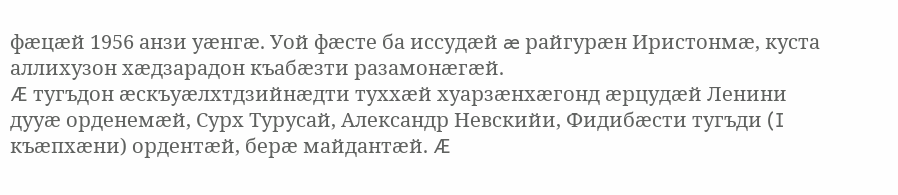фæцæй 1956 анзи уæнгæ. Уой фæсте ба иссудæй æ райгурæн Иристонмæ, куста аллихузон хæдзарадон къабæзти разамонæгæй.
Æ тугъдон æскъуæлхтдзийнæдти туххæй хуарзæнхæгонд æрцудæй Ленини дууæ орденемæй, Сурх Турусай, Александр Невскийи, Фидибæсти тугъди (I къæпхæни) ордентæй, берæ майдантæй. Æ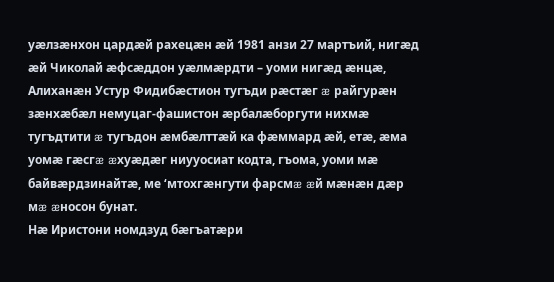уæлзæнхон цардæй рахецæн æй 1981 анзи 27 мартъий, нигæд æй Чиколай æфсæддон уæлмæрдти – уоми нигæд æнцæ, Алиханæн Устур Фидибæстион тугъди рæстæг æ райгурæн зæнхæбæл немуцаг-фашистон æрбалæборгути нихмæ тугъдтити æ тугъдон æмбæлттæй ка фæммард æй, етæ, æма уомæ гæсгæ æхуæдæг ниууосиат кодта, гъома, уоми мæ байвæрдзинайтæ, ме ‘мтохгæнгути фарсмæ æй мæнæн дæр мæ æносон бунат.
Нæ Иристони номдзуд бæгъатæри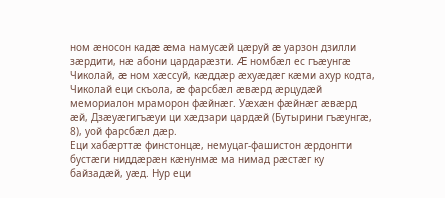ном æносон кадæ æма намусæй цæруй æ уарзон дзилли зæрдити, нæ абони цардарæзти. Æ номбæл ес гъæунгæ Чиколай, æ ном хæссуй, кæддæр æхуæдæг кæми ахур кодта, Чиколай еци скъола, æ фарсбæл æвæрд æрцудæй мемориалон мраморон фæйнæг. Уæхæн фæйнæг æвæрд æй, Дзæуæгигъæуи ци хæдзари цардæй (Бутырини гъæунгæ, 8), уой фарсбæл дæр.
Еци хабæрттæ финстонцæ, немуцаг-фашистон æрдонгти бустæги ниддæрæн кæнунмæ ма нимад рæстæг ку байзадæй, уæд. Нур еци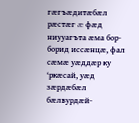гæгъæдитæбæл рæстæг æ фæд ниууагъта æма бор-борид иссæнцæ, фал сæмæ уæддæр ку ‘ркæсай, уæд зæрдæбæл бæлвурдæй-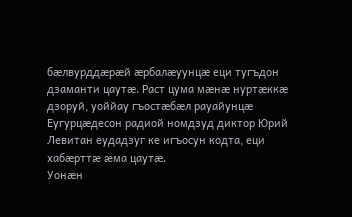бæлвурддæрæй æрбалæуунцæ еци тугъдон дзаманти цаутæ. Раст цума мæнæ нуртæккæ дзоруй, уоййау гъостæбæл рауайунцæ Еугурцæдесон радиой номдзуд диктор Юрий Левитан еудадзуг ке игъосун кодта, еци хабæрттæ æма цаутæ.
Уонæн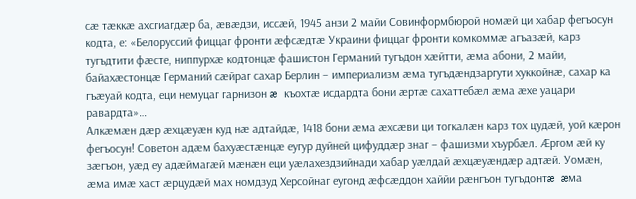сæ тæккæ ахсгиагдæр ба, æвæдзи, иссæй, 1945 анзи 2 майи Совинформбюрой номæй ци хабар фегъосун кодта, е: «Белоруссий фиццаг фронти æфсæдтæ Украини фиццаг фронти комкоммæ агъазæй, карз тугъдтити фæсте, ниппурхæ кодтонцæ фашистон Германий тугъдон хæйтти, æма абони, 2 майи, байахæстонцæ Германий сæйраг сахар Берлин – империализм æма тугъдæндзаргути хуккойнæ, сахар ка гъæуай кодта, еци немуцаг гарнизон æ къохтæ исдардта бони æртæ сахаттебæл æма æхе уацари равардта»…
Алкæмæн дæр æхцæуæн куд нæ адтайдæ, 1418 бони æма æхсæви ци тогкалæн карз тох цудæй, уой кæрон фегъосун! Советон адæм бахуæстæнцæ еугур дуйней цифуддæр знаг – фашизми хъурбæл. Æргом æй ку зæгъон, уæд еу адæймагæй мæнæн еци уæлахездзийнади хабар уæлдай æхцæуæндæр адтæй. Уомæн, æма имæ хаст æрцудæй мах номдзуд Херсойнаг еугонд æфсæддон хаййи рæнгъон тугъдонтæ æма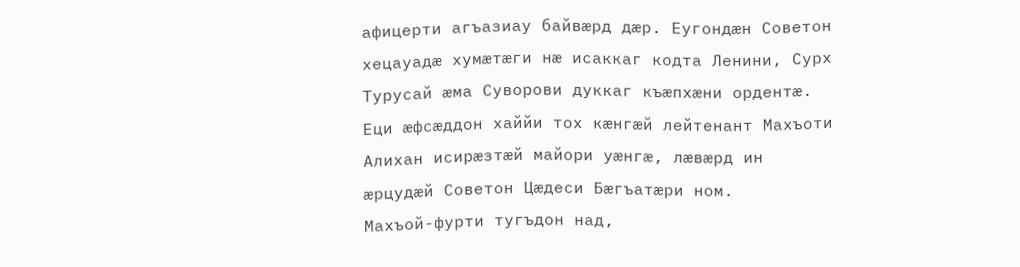афицерти агъазиау байвæрд дæр. Еугондæн Советон хецауадæ хумæтæги нæ исаккаг кодта Ленини, Сурх Турусай æма Суворови дуккаг къæпхæни ордентæ. Еци æфсæддон хаййи тох кæнгæй лейтенант Махъоти Алихан исирæзтæй майори уæнгæ, лæвæрд ин æрцудæй Советон Цæдеси Бæгъатæри ном.
Махъой-фурти тугъдон над,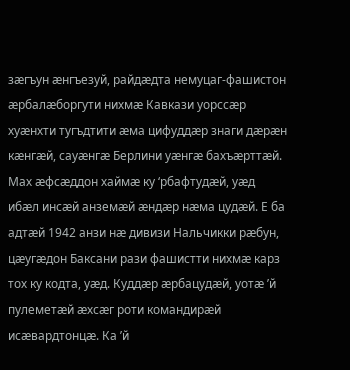зæгъун æнгъезуй, райдæдта немуцаг-фашистон æрбалæборгути нихмæ Кавкази уорссæр хуæнхти тугъдтити æма цифуддæр знаги дæрæн кæнгæй, сауæнгæ Берлини уæнгæ бахъæрттæй. Мах æфсæддон хаймæ ку ‘рбафтудæй, уæд ибæл инсæй анземæй æндæр нæма цудæй. Е ба адтæй 1942 анзи нæ дивизи Нальчикки рæбун, цæугæдон Баксани рази фашистти нихмæ карз тох ку кодта, уæд. Куддæр æрбацудæй, уотæ ’й пулеметæй æхсæг роти командирæй исæвардтонцæ. Ка ’й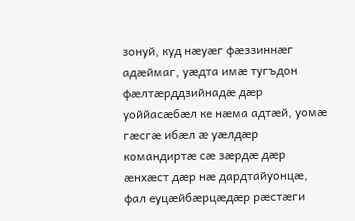зонуй, куд нæуæг фæззиннæг адæймаг, уæдта имæ тугъдон фæлтæрддзийнадæ дæр уоййасæбæл ке нæма адтæй, уомæ гæсгæ ибæл æ уæлдæр командиртæ сæ зæрдæ дæр æнхæст дæр нæ дардтайуонцæ, фал еуцæйбæрцæдæр рæстæги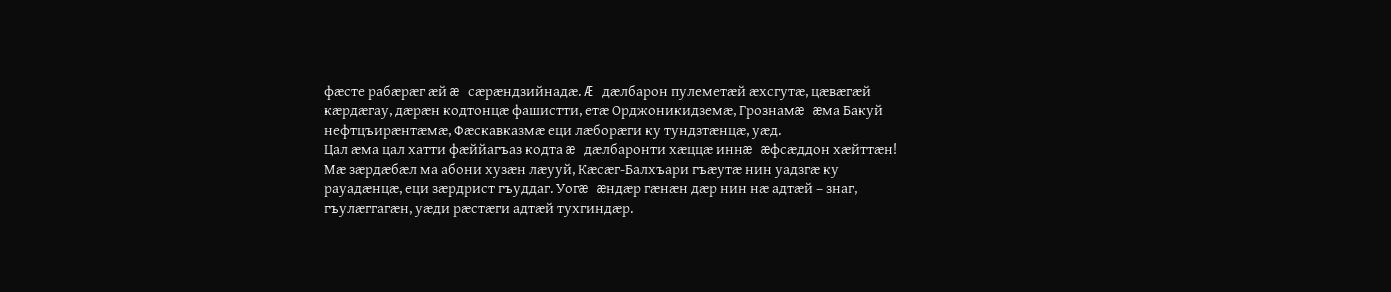фæсте рабæрæг æй æ сæрæндзийнадæ. Æ дæлбарон пулеметæй æхсгутæ, цæвæгæй кæрдæгау, дæрæн кодтонцæ фашистти, етæ Орджоникидземæ, Грознамæ æма Бакуй нефтцъирæнтæмæ, Фæскавказмæ еци лæборæги ку тундзтæнцæ, уæд.
Цал æма цал хатти фæййагъаз кодта æ дæлбаронти хæццæ иннæ æфсæддон хæйттæн! Мæ зæрдæбæл ма абони хузæн лæууй, Кæсæг-Балхъари гъæутæ нин уадзгæ ку рауадæнцæ, еци зæрдрист гъуддаг. Уогæ æндæр гæнæн дæр нин нæ адтæй – знаг, гъулæггагæн, уæди рæстæги адтæй тухгиндæр.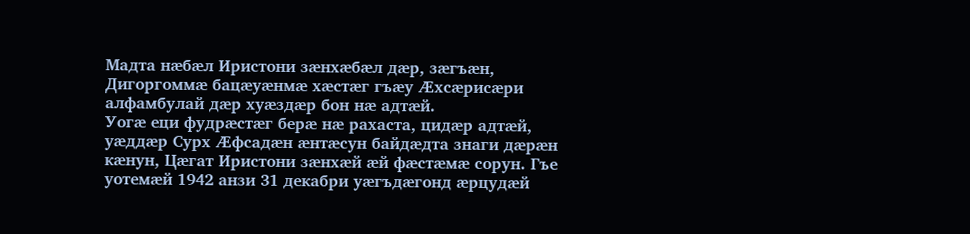Мадта нæбæл Иристони зæнхæбæл дæр, зæгъæн, Дигоргоммæ бацæуæнмæ хæстæг гъæу Æхсæрисæри алфамбулай дæр хуæздæр бон нæ адтæй.
Уогæ еци фудрæстæг берæ нæ рахаста, цидæр адтæй, уæддæр Сурх Æфсадæн æнтæсун байдæдта знаги дæрæн кæнун, Цæгат Иристони зæнхæй æй фæстæмæ сорун. Гъе уотемæй 1942 анзи 31 декабри уæгъдæгонд æрцудæй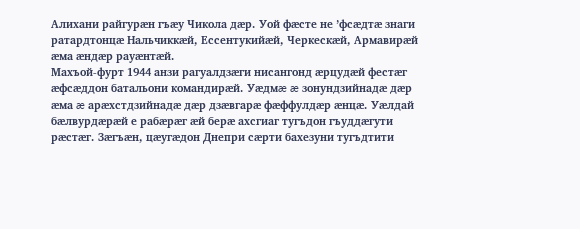Алихани райгурæн гъæу Чикола дæр. Уой фæсте не ’фсæдтæ знаги ратардтонцæ Нальчиккæй, Ессентукийæй, Черкескæй, Армавирæй æма æндæр рауæнтæй.
Махъой-фурт 1944 анзи рагуалдзæги нисангонд æрцудæй фестæг æфсæддон батальони командирæй. Уæдмæ æ зонундзийнадæ дæр æма æ арæхстдзийнадæ дæр дзæвгарæ фæффулдæр æнцæ. Уæлдай бæлвурдæрæй е рабæрæг æй берæ ахсгиаг тугъдон гъуддæгути рæстæг. Зæгъæн, цæугæдон Днепри сæрти бахезуни тугъдтити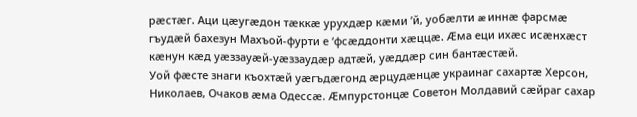рæстæг. Аци цæугæдон тæккæ урухдæр кæми ’й, уобæлти æ иннæ фарсмæ гъудæй бахезун Махъой-фурти е ‘фсæддонти хæццæ. Æма еци ихæс исæнхæст кæнун кæд уæззауæй-уæззаудæр адтæй, уæддæр син бантæстæй.
Уой фæсте знаги къохтæй уæгъдæгонд æрцудæнцæ украинаг сахартæ Херсон, Николаев, Очаков æма Одессæ. Æмпурстонцæ Советон Молдавий сæйраг сахар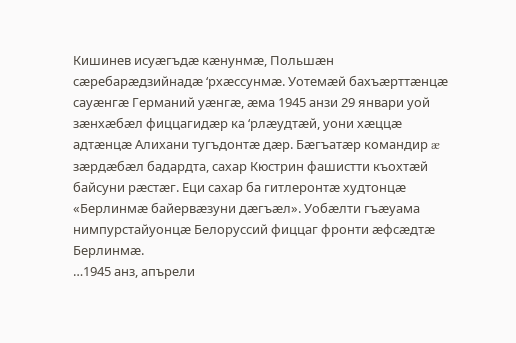Кишинев исуæгъдæ кæнунмæ, Польшæн сæребарæдзийнадæ ‘рхæссунмæ. Уотемæй бахъæрттæнцæ сауæнгæ Германий уæнгæ, æма 1945 анзи 29 январи уой зæнхæбæл фиццагидæр ка ‘рлæудтæй, уони хæццæ адтæнцæ Алихани тугъдонтæ дæр. Бæгъатæр командир æ зæрдæбæл бадардта, сахар Кюстрин фашистти къохтæй байсуни рæстæг. Еци сахар ба гитлеронтæ худтонцæ «Берлинмæ байервæзуни дæгъæл». Уобæлти гъæуама нимпурстайуонцæ Белоруссий фиццаг фронти æфсæдтæ Берлинмæ.
…1945 анз, апърели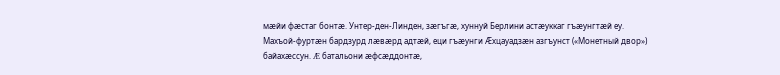мæйи фæстаг бонтæ. Унтер-ден-Линден, зæгъгæ, хуннуй Берлини астæуккаг гъæунгтæй еу. Махъой-фуртæн бардзурд лæвæрд адтæй, еци гъæунги Æхцауадзæн азгъунст («Монетный двор») байахæссун. Æ батальони æфсæддонтæ,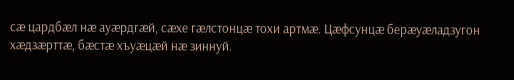сæ цардбæл нæ ауæрдгæй, сæхе гæлстонцæ тохи артмæ. Цæфсунцæ берæуæладзугон хæдзæрттæ, бæстæ хъуæцæй нæ зиннуй.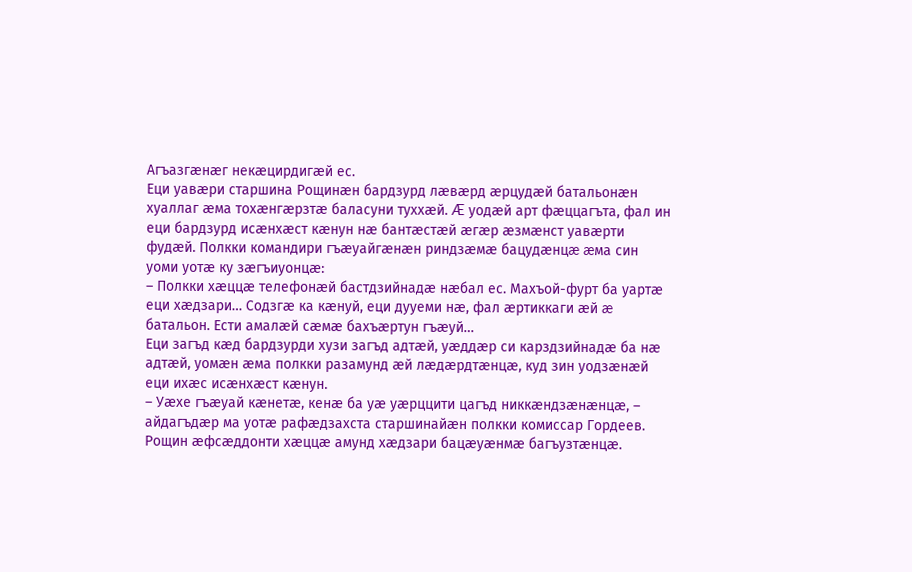Агъазгæнæг некæцирдигæй ес.
Еци уавæри старшина Рощинæн бардзурд лæвæрд æрцудæй батальонæн хуаллаг æма тохæнгæрзтæ баласуни туххæй. Æ уодæй арт фæццагъта, фал ин еци бардзурд исæнхæст кæнун нæ бантæстæй æгæр æзмæнст уавæрти фудæй. Полкки командири гъæуайгæнæн риндзæмæ бацудæнцæ æма син уоми уотæ ку зæгъиуонцæ:
– Полкки хæццæ телефонæй бастдзийнадæ нæбал ес. Махъой-фурт ба уартæ еци хæдзари… Содзгæ ка кæнуй, еци дууеми нæ, фал æртиккаги æй æ батальон. Ести амалæй сæмæ бахъæртун гъæуй…
Еци загъд кæд бардзурди хузи загъд адтæй, уæддæр си карздзийнадæ ба нæ адтæй, уомæн æма полкки разамунд æй лæдæрдтæнцæ, куд зин уодзæнæй еци ихæс исæнхæст кæнун.
– Уæхе гъæуай кæнетæ, кенæ ба уæ уæрццити цагъд никкæндзæнæнцæ, – айдагъдæр ма уотæ рафæдзахста старшинайæн полкки комиссар Гордеев.
Рощин æфсæддонти хæццæ амунд хæдзари бацæуæнмæ багъузтæнцæ.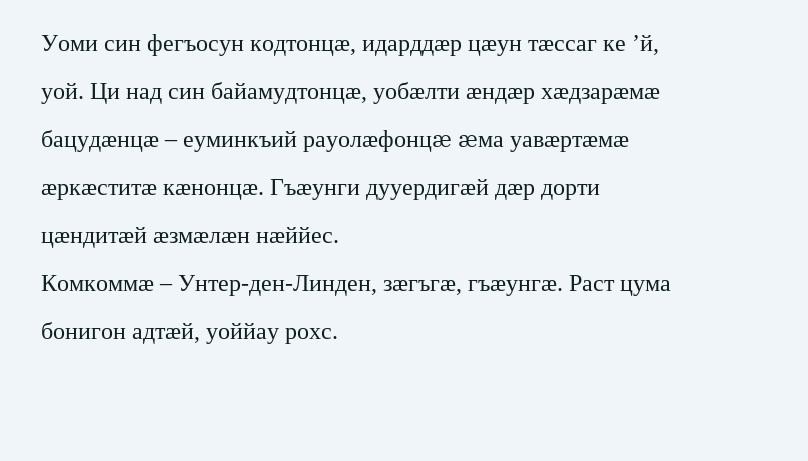Уоми син фегъосун кодтонцæ, идарддæр цæун тæссаг ке ’й, уой. Ци над син байамудтонцæ, уобæлти æндæр хæдзарæмæ бацудæнцæ – еуминкъий рауолæфонцæ æма уавæртæмæ æркæститæ кæнонцæ. Гъæунги дууердигæй дæр дорти цæндитæй æзмæлæн нæййес.
Комкоммæ – Унтер-ден-Линден, зæгъгæ, гъæунгæ. Раст цума бонигон адтæй, уоййау рохс.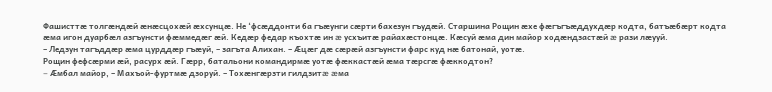Фашисттæ толгæндæй æнæсцохæй æхсунцæ. Не ‘фсæддонти ба гъæунги сæрти бахезун гъудæй. Старшина Рощин æхе фæгъгъæддухдæр кодта, батъæбæрт кодта æма игон дуарбæл азгъунсти фæммедæг æй. Кедæр федар къохтæ ин æ усхъитæ райахæстонцæ. Кæсуй æма дин майор ходæндзастæй æ рази лæууй.
– Ледзун тагъддæр æма цурддæр гъæуй, – загъта Алихан. – Æцæг дæ сæрæй азгъунсти фарс куд нæ батонай, уотæ.
Рощин фефсæрми æй, расурх æй. Гæрр, батальони командирмæ уотæ фæккастæй æма тæрсгæ фæккодтон?
– Æмбал майор, – Махъой-фуртмæ дзоруй. – Тохæнгæрзти гилдзитæ æма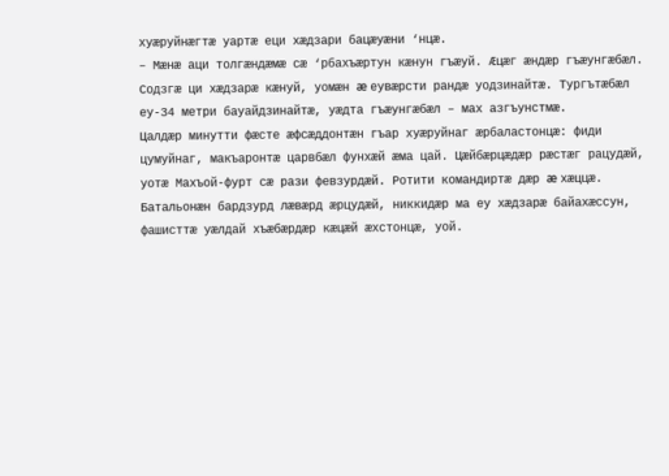хуæруйнæгтæ уартæ еци хæдзари бацæуæни ‘нцæ.
– Мæнæ аци толгæндæмæ сæ ‘рбахъæртун кæнун гъæуй. Æцæг æндæр гъæунгæбæл. Содзгæ ци хæдзарæ кæнуй, уомæн æ еувæрсти рандæ уодзинайтæ. Тургътæбæл еу-34 метри бауайдзинайтæ, уæдта гъæунгæбæл – мах азгъунстмæ.
Цалдæр минутти фæсте æфсæддонтæн гъар хуæруйнаг æрбаластонцæ: фиди цумуйнаг, макъаронтæ царвбæл фунхæй æма цай. Цæйбæрцæдæр рæстæг рацудæй, уотæ Махъой-фурт сæ рази февзурдæй. Ротити командиртæ дæр æ хæццæ. Батальонæн бардзурд лæвæрд æрцудæй, никкидæр ма еу хæдзарæ байахæссун, фашисттæ уæлдай хъæбæрдæр кæцæй æхстонцæ, уой.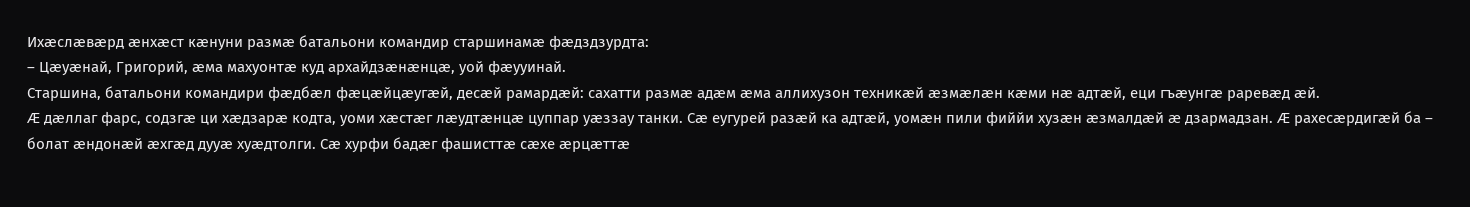Ихæслæвæрд æнхæст кæнуни размæ батальони командир старшинамæ фæдздзурдта:
– Цæуæнай, Григорий, æма махуонтæ куд архайдзæнæнцæ, уой фæууинай.
Старшина, батальони командири фæдбæл фæцæйцæугæй, десæй рамардæй: сахатти размæ адæм æма аллихузон техникæй æзмæлæн кæми нæ адтæй, еци гъæунгæ раревæд æй.
Æ дæллаг фарс, содзгæ ци хæдзарæ кодта, уоми хæстæг лæудтæнцæ цуппар уæззау танки. Сæ еугурей разæй ка адтæй, уомæн пили фиййи хузæн æзмалдæй æ дзармадзан. Æ рахесæрдигæй ба – болат æндонæй æхгæд дууæ хуæдтолги. Сæ хурфи бадæг фашисттæ сæхе æрцæттæ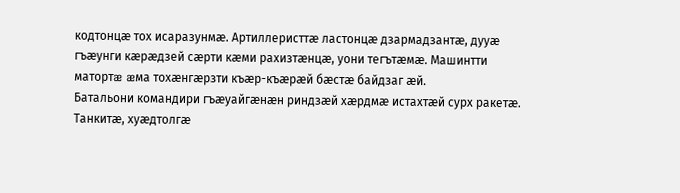кодтонцæ тох исаразунмæ. Артиллеристтæ ластонцæ дзармадзантæ, дууæ гъæунги кæрæдзей сæрти кæми рахизтæнцæ, уони тегътæмæ. Машинтти матортæ æма тохæнгæрзти къæр-къæрæй бæстæ байдзаг æй.
Батальони командири гъæуайгæнæн риндзæй хæрдмæ истахтæй сурх ракетæ. Танкитæ, хуæдтолгæ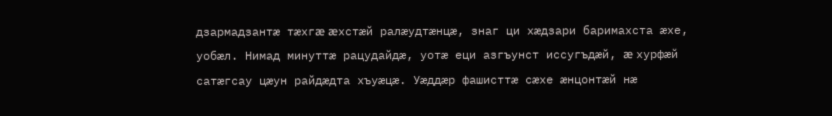дзармадзантæ тæхгæ æхстæй ралæудтæнцæ, знаг ци хæдзари баримахста æхе, уобæл. Нимад минуттæ рацудайдæ, уотæ еци азгъунст иссугъдæй, æ хурфæй сатæгсау цæун райдæдта хъуæцæ. Уæддæр фашисттæ сæхе æнцонтæй нæ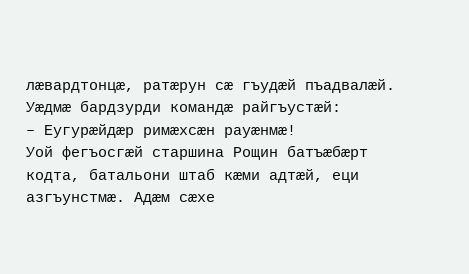лæвардтонцæ, ратæрун сæ гъудæй пъадвалæй. Уæдмæ бардзурди командæ райгъустæй:
– Еугурæйдæр римæхсæн рауæнмæ!
Уой фегъосгæй старшина Рощин батъæбæрт кодта, батальони штаб кæми адтæй, еци азгъунстмæ. Адæм сæхе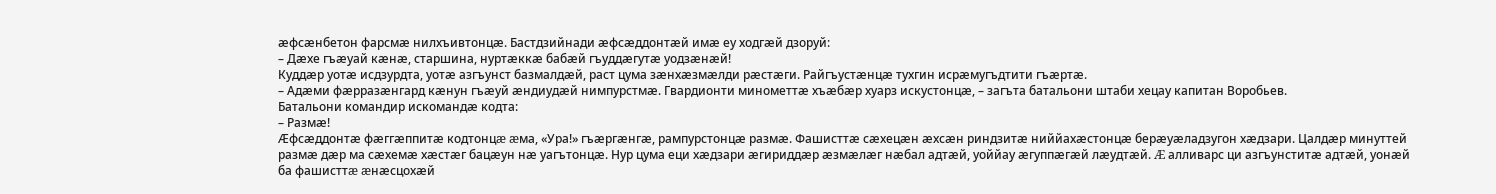æфсæнбетон фарсмæ нилхъивтонцæ. Бастдзийнади æфсæддонтæй имæ еу ходгæй дзоруй:
– Дæхе гъæуай кæнæ, старшина, нуртæккæ бабæй гъуддæгутæ уодзæнæй!
Куддæр уотæ исдзурдта, уотæ азгъунст базмалдæй, раст цума зæнхæзмæлди рæстæги. Райгъустæнцæ тухгин исрæмугъдтити гъæртæ.
– Адæми фæрразæнгард кæнун гъæуй æндиудæй нимпурстмæ. Гвардионти минометтæ хъæбæр хуарз искустонцæ, – загъта батальони штаби хецау капитан Воробьев.
Батальони командир искомандæ кодта:
– Размæ!
Æфсæддонтæ фæггæппитæ кодтонцæ æма, «Ура!» гъæргæнгæ, рампурстонцæ размæ. Фашисттæ сæхецæн æхсæн риндзитæ ниййахæстонцæ берæуæладзугон хæдзари. Цалдæр минуттей размæ дæр ма сæхемæ хæстæг бацæун нæ уагътонцæ. Нур цума еци хæдзари æгириддæр æзмæлæг нæбал адтæй, уоййау æгуппæгæй лæудтæй. Æ алливарс ци азгъунститæ адтæй, уонæй ба фашисттæ æнæсцохæй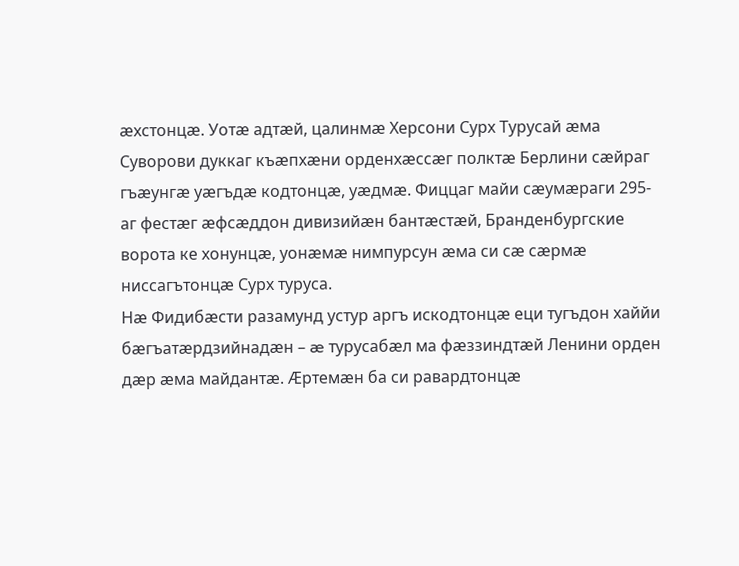æхстонцæ. Уотæ адтæй, цалинмæ Херсони Сурх Турусай æма Суворови дуккаг къæпхæни орденхæссæг полктæ Берлини сæйраг гъæунгæ уæгъдæ кодтонцæ, уæдмæ. Фиццаг майи сæумæраги 295-аг фестæг æфсæддон дивизийæн бантæстæй, Бранденбургские ворота ке хонунцæ, уонæмæ нимпурсун æма си сæ сæрмæ ниссагътонцæ Сурх туруса.
Нæ Фидибæсти разамунд устур аргъ искодтонцæ еци тугъдон хаййи бæгъатæрдзийнадæн – æ турусабæл ма фæззиндтæй Ленини орден дæр æма майдантæ. Æртемæн ба си равардтонцæ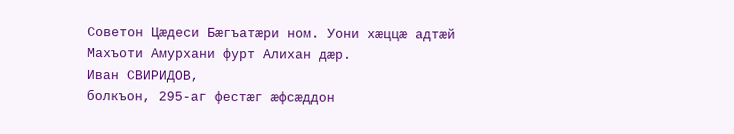Советон Цæдеси Бæгъатæри ном. Уони хæццæ адтæй Махъоти Амурхани фурт Алихан дæр.
Иван СВИРИДОВ,
болкъон, 295-аг фестæг æфсæддон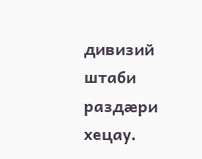дивизий штаби раздæри хецау.